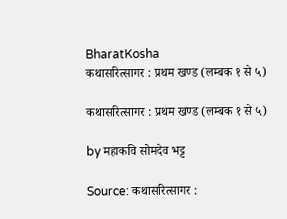BharatKosha
कथासरित्सागर : प्रथम खण्ड (लम्बक १ से ५)

कथासरित्सागर : प्रथम खण्ड (लम्बक १ से ५)

by महाकवि सोमदेव भट्ट

Source: कथासरित्सागर :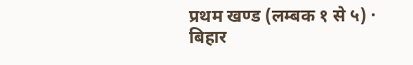प्रथम खण्ड (लम्बक १ से ५) · बिहार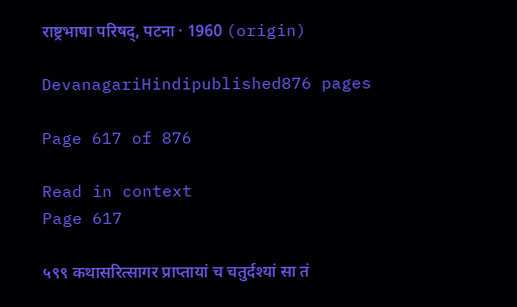राष्ट्रभाषा परिषद्, पटना · 1960 (origin)

DevanagariHindipublished876 pages

Page 617 of 876

Read in context
Page 617

५९९ कथासरित्सागर प्राप्तायां च चतुर्दश्यां सा तं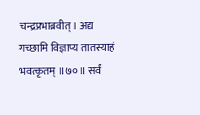चन्द्रप्रभाब्रवीत्। अद्य गच्छामि विज्ञाप्य तातस्याहं भवत्कृतम् ॥७०॥ सर्वं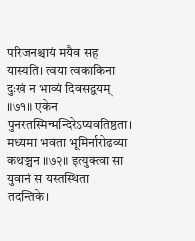परिजनश्चायं मयैव सह यास्यति। त्वया त्वकाकिना दुःखं न भाव्यं दिवसद्वयम् ॥७१॥ एकेन पुनरतस्मिन्मन्दिरेऽप्यवतिष्ठता। मध्यमा भवता भूमिर्नारोढव्या कथञ्चन ॥७२॥ इत्युक्त्वा सा युवानं स यस्तस्थिता तदन्तिके।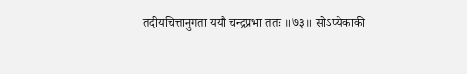तदीयचित्तानुगता ययौ चन्द्रप्रभा ततः ॥७३॥ सोऽप्येकाकी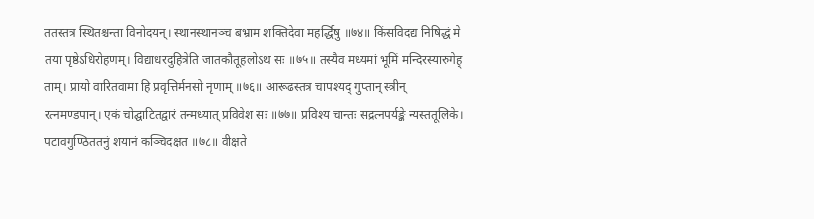ततस्तत्र स्थितश्चन्ता विनोदयन्। स्थानस्थानञ्च बभ्राम शक्तिदेवा महर्द्धिषु ॥७४॥ किंसविदद्य निषिद्धं मे तया पृष्ठेऽधिरोहणम्। विद्याधरदुहित्रेति जातकौतूहलोऽथ सः ॥७५॥ तस्यैव मध्यमां भूमिं मन्दिरस्यारुगेह् ताम्। प्रायो वारितवामा हि प्रवृत्तिर्मनसो नृणाम् ॥७६॥ आरूढस्तत्र चापश्यद् गुप्तान् स्त्रीन् रत्नमण्डपान्। एकं चोद्घाटितद्वारं तन्मध्यात् प्रविवेश सः ॥७७॥ प्रविश्य चान्तः सद्रत्नपर्यङ्के न्यस्ततूलिके। पटावगुण्ठिततनुं शयानं कञ्चिदक्षत ॥७८॥ वीक्षते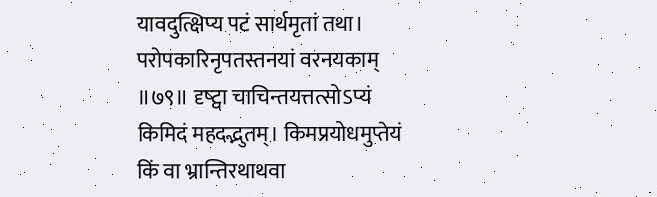यावदुत्क्षिप्य पटं सार्थमृतां तथा। परोपकारिनृपतस्तनयां वरनयकाम् ॥७९॥ दृष्ट्वा चाचिन्तयत्तत्सोऽप्यं किमिदं महदद्भुतम्। किमप्रयोधमुप्तेयं किं वा भ्रान्तिरथाथवा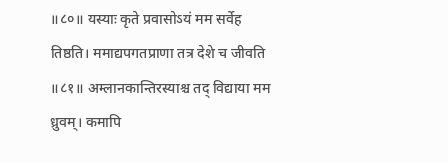॥८०॥ यस्याः कृते प्रवासोऽयं मम सर्वेह तिष्ठति। ममाद्यपगतप्राणा तत्र देशे च जीवति ॥८१॥ अम्लानकान्तिरस्याश्च तद् विद्याया मम ध्रुवम्। कमापि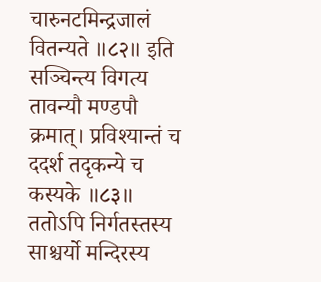चारुनटमिन्द्रजालं वितन्यते ॥८२॥ इति सञ्चिन्त्य विगत्य तावन्यौ मण्डपौ क्रमात्। प्रविश्यान्तं च ददर्श तदृकन्ये च कस्यके ॥८३॥ ततोऽपि निर्गतस्तस्य साश्चर्यो मन्दिरस्य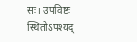सः। उपविष्टः स्थितोऽपश्यद्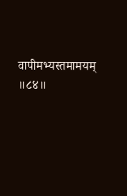वापीमभ्यस्तमामयम् ॥८४॥